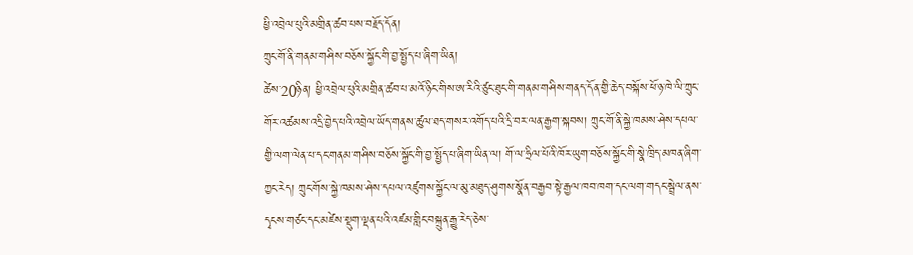ཕྱི་འབྲེལ་པུའི་མགྲིན་ཚབ་པས་བརྗོད་དོན།
ཀྲུང་གོ་ནི་གནམ་གཤིས་བཅོས་སྐྱོང་གི་བྱ་སྤྱོད་པ་ཞིག་ཡིན།
ཚེས་20ཉིན། ཕྱི་འབྲེལ་པུའི་མགྲིན་ཚབ་པ་མའོ་ཉིང་གིས་ཨ་རིའི་ཙུང་ཐུང་གི་གནམ་གཤིས་གནད་དོན་གྱི་ཆེད་བསྐོས་ཕོ་ཉ་ཁེ་ལི་ཀྲུང་གོར་འཚམས་འདྲི་བྱེད་པའི་འབྲེལ་ཡོད་གནས་ཚུལ་ཐད་གསར་འགོད་པའི་དྲི་བར་ལན་རྒྱག་སྐབས། ཀྲུང་གོ་ནི་སྐྱེ་ཁམས་ཤེས་དཔལ་གྱི་ལག་ལེན་པ་དང་གནམ་གཤིས་བཅོས་སྐྱོང་གི་བྱ་སྤྱོད་པ་ཞིག་ཡིན་ལ། གོ་ལ་ཧྲིལ་པོའི་ཁོར་ཡུག་བཅོས་སྐྱོང་གི་སྣེ་ཁྲིད་མཁན་ཞིག་ཀྱང་རེད། ཀྲུང་གོས་སྐྱེ་ཁམས་ཤེས་དཔལ་འཛུགས་སྐྱོང་ལ་མུ་མཐུད་ཤུགས་སྣོན་བརྒྱབ་སྟེ་རྒྱལ་ཁབ་ཁག་དང་ལག་གདང་སྦྲེལ་ནས་དྭངས་གཙང་དང་མཛེས་སྡུག་ལྡན་པའི་འཛམ་གླིང་བསྐྲུན་རྒྱུ་རེད་ཅེས་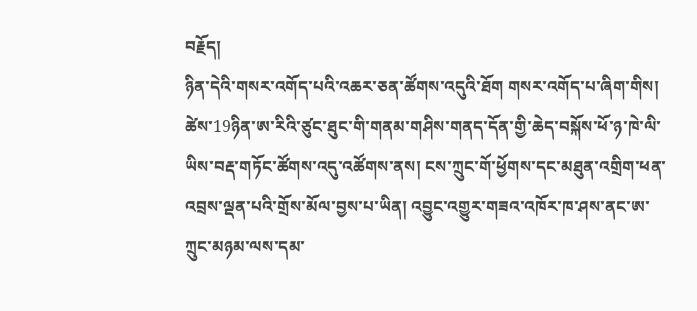བརྗོད།
ཉིན་དེའི་གསར་འགོད་པའི་འཆར་ཅན་ཚོགས་འདུའི་ཐོག གསར་འགོད་པ་ཞིག་གིས། ཚེས་19ཉིན་ཨ་རིའི་ཙུང་ཐུང་གི་གནམ་གཤིས་གནད་དོན་གྱི་ཆེད་བསྐོས་ཕོ་ཉ་ཁེ་ལི་ཡིས་བརྡ་གཏོང་ཚོགས་འདུ་འཚོགས་ནས། ངས་ཀྲུང་གོ་ཕྱོགས་དང་མཐུན་འགྲིག་ཕན་འབྲས་ལྡན་པའི་གྲོས་མོལ་བྱས་པ་ཡིན། འབྱུང་འགྱུར་གཟའ་འཁོར་ཁ་ཤས་ནང་ཨ་ཀྲུང་མཉམ་ལས་དམ་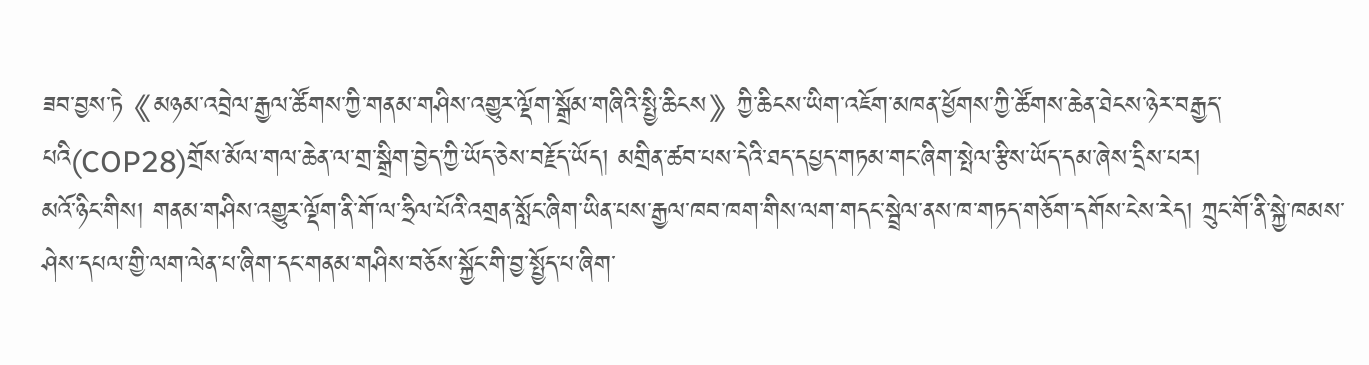ཟབ་བྱས་ཏེ《མཉམ་འབྲེལ་རྒྱལ་ཚོགས་ཀྱི་གནམ་གཤིས་འགྱུར་ལྡོག་སྒྲོམ་གཞིའི་སྤྱི་ཆིངས》ཀྱི་ཆིངས་ཡིག་འཇོག་མཁན་ཕྱོགས་ཀྱི་ཚོགས་ཆེན་ཐེངས་ཉེར་བརྒྱད་པའི(COP28)གྲོས་མོལ་གལ་ཆེན་ལ་གྲ་སྒྲིག་བྱེད་ཀྱི་ཡོད་ཅེས་བརྗོད་ཡོད། མགྲིན་ཚབ་པས་དེའི་ཐད་དཔྱད་གཏམ་གང་ཞིག་སྤེལ་རྩིས་ཡོད་དམ་ཞེས་དྲིས་པར།
མའོ་ཉིང་གིས། གནམ་གཤིས་འགྱུར་ལྡོག་ནི་གོ་ལ་ཧྲིལ་པོའི་འགྲན་སློང་ཞིག་ཡིན་པས་རྒྱལ་ཁབ་ཁག་གིས་ལག་གདང་སྦྲེལ་ནས་ཁ་གཏད་གཅོག་དགོས་ངེས་རེད། ཀྲུང་གོ་ནི་སྐྱེ་ཁམས་ཤེས་དཔལ་གྱི་ལག་ལེན་པ་ཞིག་དང་གནམ་གཤིས་བཅོས་སྐྱོང་གི་བྱ་སྤྱོད་པ་ཞིག་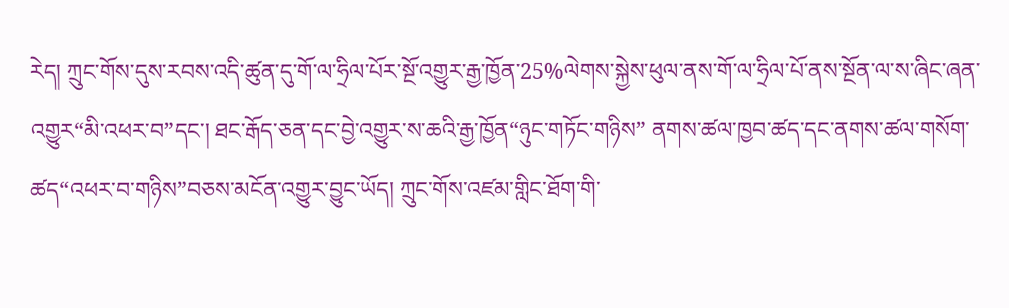རེད། ཀྲུང་གོས་དུས་རབས་འདི་ཚུན་དུ་གོ་ལ་ཧྲིལ་པོར་སྔོ་འགྱུར་རྒྱ་ཁྱོན་25%ལེགས་སྐྱེས་ཕུལ་ནས་གོ་ལ་ཧྲིལ་པོ་ནས་སྔོན་ལ་ས་ཞིང་ཞན་འགྱུར“མི་འཕར་བ”དང་། ཐང་རྒོད་ཅན་དང་བྱེ་འགྱུར་ས་ཆའི་རྒྱ་ཁྱོན“ཉུང་གཏོང་གཉིས” ནགས་ཚལ་ཁྱབ་ཚད་དང་ནགས་ཚལ་གསོག་ཚད“འཕར་བ་གཉིས”བཅས་མངོན་འགྱུར་བྱུང་ཡོད། ཀྲུང་གོས་འཛམ་གླིང་ཐོག་གི་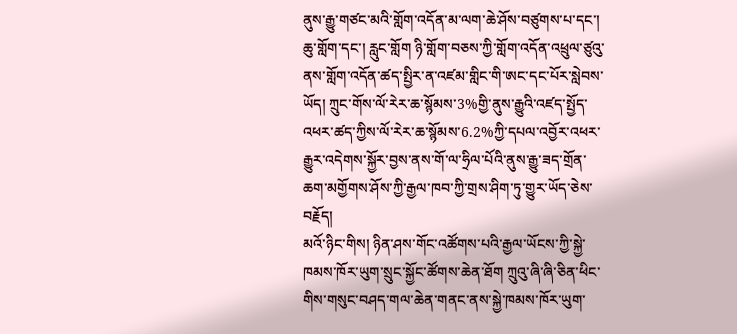ནུས་རྒྱུ་གཙང་མའི་གློག་འདོན་མ་ལག་ཆེ་ཤོས་བཙུགས་པ་དང་། ཆུ་གློག་དང་། རླུང་གློག ཉི་གློག་བཅས་ཀྱི་གློག་འདོན་འཕྲུལ་ཙུའུ་ནས་གློག་འདོན་ཚད་སྤྱིར་ན་འཛམ་གླིང་གི་ཨང་དང་པོར་སླེབས་ཡོད། ཀྲུང་གོས་ལོ་རེར་ཆ་སྙོམས་3%གྱི་ནུས་རྒྱུའི་འཛད་སྤྱོད་འཕར་ཚད་ཀྱིས་ལོ་རེར་ཆ་སྙོམས་6.2%ཀྱི་དཔལ་འབྱོར་འཕར་རྒྱུར་འདེགས་སྐྱོར་བྱས་ནས་གོ་ལ་ཧྲིལ་པོའི་ནུས་རྒྱུ་ཟད་གྲོན་ཆག་མགྱོགས་ཤོས་ཀྱི་རྒྱལ་ཁབ་ཀྱི་གྲས་ཤིག་ཏུ་གྱུར་ཡོད་ཅེས་བརྗོད།
མའོ་ཉིང་གིས། ཉིན་ཤས་གོང་འཚོགས་པའི་རྒྱལ་ཡོངས་ཀྱི་སྐྱེ་ཁམས་ཁོར་ཡུག་སྲུང་སྐྱོང་ཚོགས་ཆེན་ཐོག ཀྲུའུ་ཞི་ཞི་ཅིན་ཕིང་གིས་གསུང་བཤད་གལ་ཆེན་གནང་ནས་སྐྱེ་ཁམས་ཁོར་ཡུག་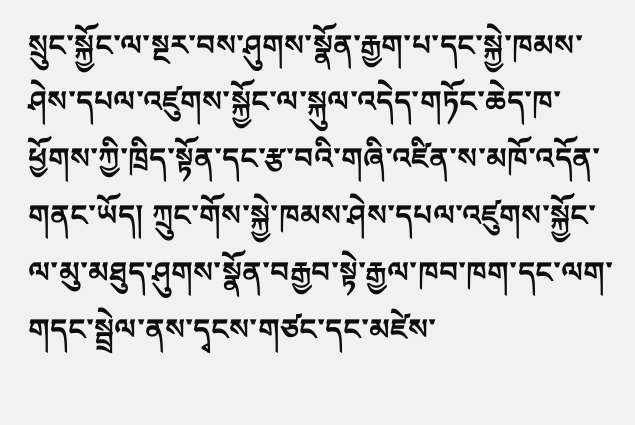སྲུང་སྐྱོང་ལ་སྔར་བས་ཤུགས་སྣོན་རྒྱག་པ་དང་སྐྱེ་ཁམས་ཤེས་དཔལ་འཛུགས་སྐྱོང་ལ་སྐུལ་འདེད་གཏོང་ཆེད་ཁ་ཕྱོགས་ཀྱི་ཁྲིད་སྟོན་དང་རྩ་བའི་གཞི་འཛིན་ས་མཁོ་འདོན་གནང་ཡོད། ཀྲུང་གོས་སྐྱེ་ཁམས་ཤེས་དཔལ་འཛུགས་སྐྱོང་ལ་མུ་མཐུད་ཤུགས་སྣོན་བརྒྱབ་སྟེ་རྒྱལ་ཁབ་ཁག་དང་ལག་གདང་སྦྲེལ་ནས་དྭངས་གཙང་དང་མཛེས་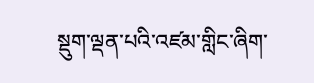སྡུག་ལྡན་པའི་འཛམ་གླིང་ཞིག་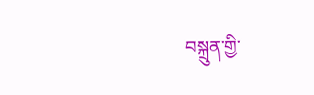བསྐྲུན་གྱི་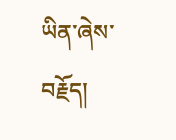ཡིན་ཞེས་བརྗོད།